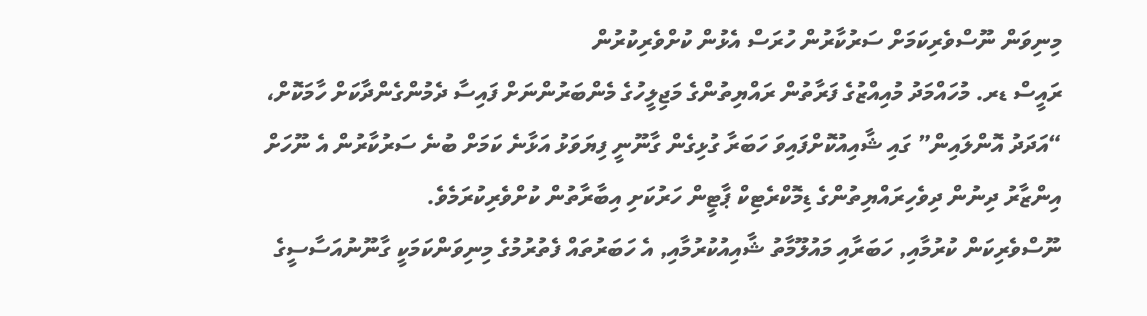މިނިވަން ނޫސްވެރިކަމަށް ސަރުކާރުން ހުރަސް އެޅުން ކުށްވެރިކުރުން
ރައީސް ޑރ. މުހައްމަދު މުއިއްޒުގެ ފަރާތުން ރައްޔިތުންގެ މަޖިލީހުގެ މެންބަރުންނަށް ފައިސާ ދެމުންގެންދާކަށް ހާމަކޮށް، “އަދަދު އޮންލައިން” ގައި ޝާއިއުކޮށްފައިވަ ހަބަރާ ގުޅިގެން ގާނޫނީ ފިޔަވަޅު އަޅާނެ ކަމަށް ބުނެ ސަރުކާރުން އެ ނޫހަށް އިންޒާރު ދިނުން ދިވެހިރައްޔިތުންގެ ޑިމޮކްރެޓިކް ޕާޓީން ހަރުކަށި އިބާރާތުން ކުށްވެރިކުރަމެވެ.
ނޫސްވެރިކަން ކުރުމާއި, ހަބަރާއި މައުލޫމާތު ޝާއިއުކުރުމާއި, އެ ހަބަރުތައް ފެތުރުމުގެ މިނިވަންކަމަކީ ގާނޫނުއަސާސީގެ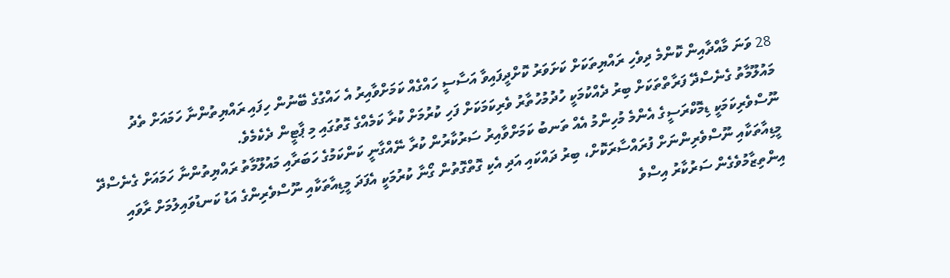28 ވަނަ މާއްދާއިން ކޮންމެ ދިވެހި ރައްޔިތަކަށް ކަށަވަރު ކޮށްދީފައިވާ އަސާސީ ހައްގެއް ކަމަށްވާއިރު އެ ހައްގުގެ ބޭނުން ހިފައި ރައްޔިތުންނާ ހަމައަށް ތެދު މައުލޫމާތު ގެނެސްދޭ ފަރާތްތަކަށް ބިރު ދެއްކުމަކީ ހުދުމުހުތާރު ވެރިކަމަކަށް ފަހި ކުރުމަށް ކުރާ ކަމެއްގެ ގޮތުގައި މި ޕާޓީން ދެކެމެވެ.
ނޫސްވެރިކަމަކީ ޑިމޮކްރަސީގެ އެންމެ މުހިންމު އެއް ތަނބު ކަމަށްވާއިރު ސަރުކާރުން ކުރާ ނޭއްގާނީ ކަންކަމުގެ ހަބަރާއި މައުލޫމާތު ރައްޔިތުންނާ ހަމައަށް ގެނެސްދޭ މީޑިއާތަކާއި ނޫސްވެރިންނަށް ފުރައްސާރަކޮށް، ބިރު ދައްކައި އަދި އެކި ގޮތްގޮތުން ގޯނާ ކުރުމަކީ އެފަދަ މީޑިއާތަކާއި ނޫސްވެރިންގެ އަޑު ކަނޑުވައިލުމަށް ރާވައި އިންތިޒާމުވެގެން ސަރުކާރު އިސްވެ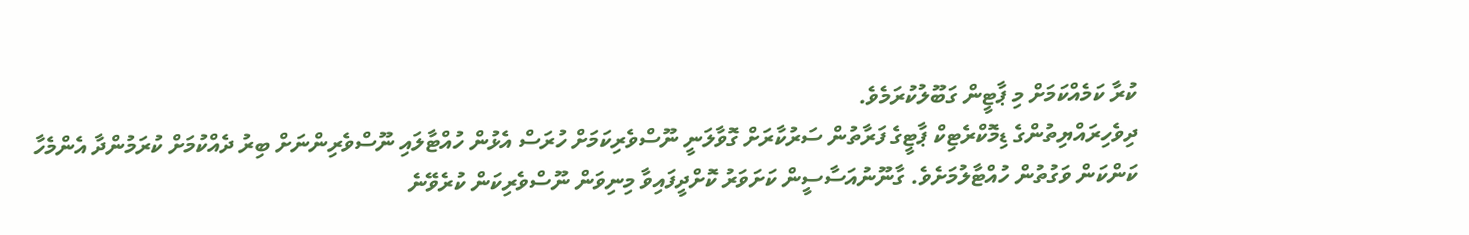ކުރާ ކަމެއްކަމަށް މި ޕާޓީން ގަބޫލުކުރަމެވެ.
ދިވެހިރައްޔިތުންގެ ޑިމޮކްރެޓިކް ޕާޓީގެ ފަރާތުން ސަރުކާރަށް ގޮވާލަނީ ނޫސްވެރިކަމަށް ހުރަސް އެޅުން ހުއްޓާލައި ނޫސްވެރިންނަށް ބިރު ދެއްކުމަށް ކުރަމުންދާ އެންމެހާ ކަންކަން ވަގުތުން ހުއްޓާލުމަށެވެ. ގާނޫނުއަސާސީން ކަށަވަރު ކޮށްދީފައިވާ މިނިވަން ނޫސްވެރިކަން ކުރެވޭނެ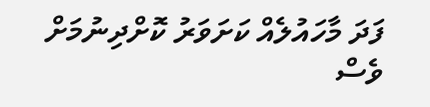ފަދަ މާހައުލެއް ކަށަވަރު ކޮށްދިނުމަށް ވެސް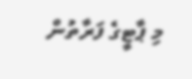މި ޕާޓީގެ ފަރާތުން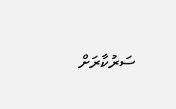ސަރުކާރަށް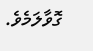ގޮވާލަމެވެ.